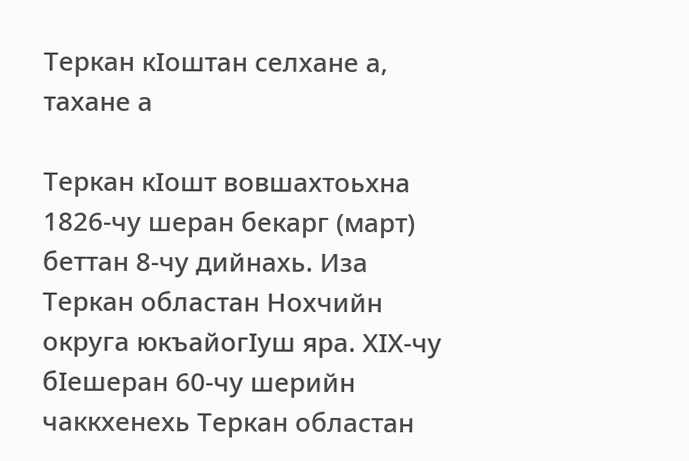Теркан кIоштан селхане а, тахане а

Теркан кIошт вовшахтоьхна 1826-чу шеран бекарг (март) беттан 8-чу дийнахь. Иза Теркан областан Нохчийн округа юкъайогIуш яра. ХIХ-чу бIешеран 60-чу шерийн чаккхенехь Теркан областан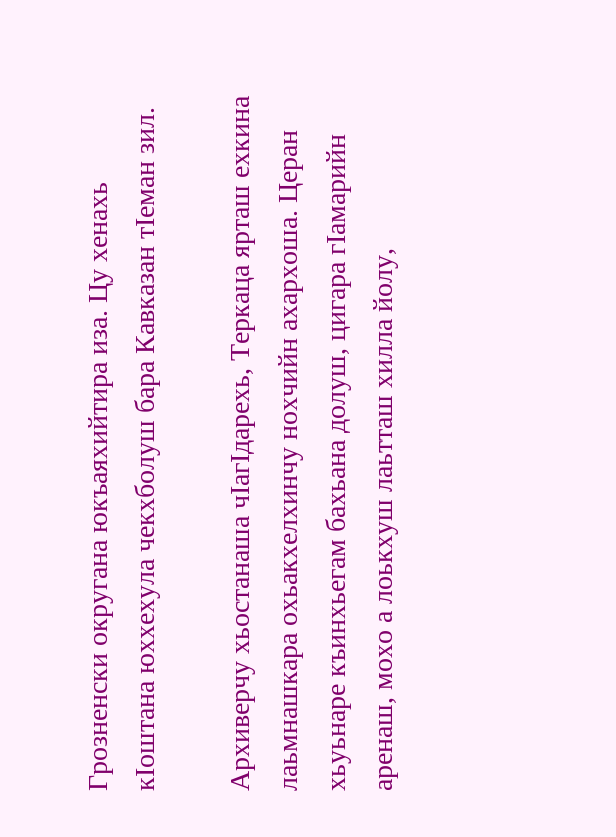Грозненски округана юкъаяхийтира иза. Цу хенахь кIоштана юххехула чекхболуш бара Кавказан тIеман зил.

Архиверчу хьостанаша чIагIдарехь, Теркаца ярташ ехкина лаьмнашкара охьакхелхинчу нохчийн ахархоша. Церан хьуьнаре къинхьегам бахьана долуш, цигара гIамарийн аренаш, мохо а лоькхуш лаьтташ хилла йолу,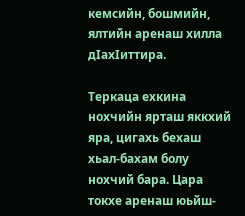кемсийн, бошмийн, ялтийн аренаш хилла дIахIиттира.

Теркаца ехкина нохчийн ярташ яккхий яра, цигахь бехаш хьал-бахам болу нохчий бара. Цара токхе аренаш юьйш-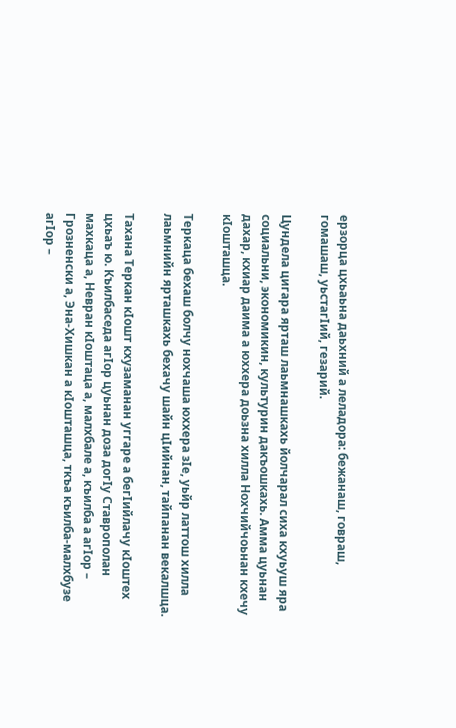ерзорца цхьаьна даьхний а леладора: бежанаш, говраш, гомашаш, уьстагIий, гезарий.

Цундела цигара ярташ лаьмнашкахь йолчарал сиха кхуьуш яра социальни, экономикин, культурин дакъошкахь. Амма цуьнан дахар, кхиар даима а юххера доьзна хилла Нохчийчоьнан кхечу кIошташца.

Теркаца бехаш болчу нохчаша юххера зIе, уьйр латтош хилла лаьмнийн ярташкахь бехачу шайн цIийнан, тайпанан векалшца.

Тахана Теркан кIошт кхузаманан уггаре а бегIийлачу кIоштех цхьаъ ю. Къилбаседа агIор цуьнан доза догIу Ставрополан махкаца а, Невран кIоштаца а, малхбале а, къилба а агIор – Грозненски а, Эна-Хишкан а кIошташца, ткъа къилба-малхбузе агIор –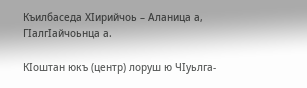Къилбаседа ХIирийчоь – Аланица а, ГIалгIайчоьнца а.

КIоштан юкъ (центр) лоруш ю ЧIуьлга-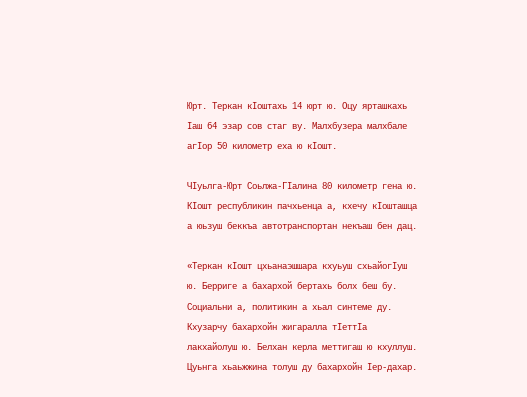Юрт. Теркан кIоштахь 14 юрт ю. Оцу ярташкахь Iаш 64 эзар сов стаг ву. Малхбузера малхбале агIор 50 километр еха ю кIошт.

ЧIуьлга-Юрт Соьлжа-ГIалина 80 километр гена ю. КIошт республикин пачхьенца а, кхечу кIошташца а юьзуш беккъа автотранспортан некъаш бен дац.

«Теркан кIошт цхьанаэшшара кхуьуш схьайогIуш ю. Берриге а бахархой бертахь болх беш бу. Социальни а, политикин а хьал синтеме ду. Кхузарчу бахархойн жигаралла тIеттIа лакхайолуш ю. Белхан керла меттигаш ю кхуллуш. Цуьнга хьаьжжина толуш ду бахархойн Iер-дахар.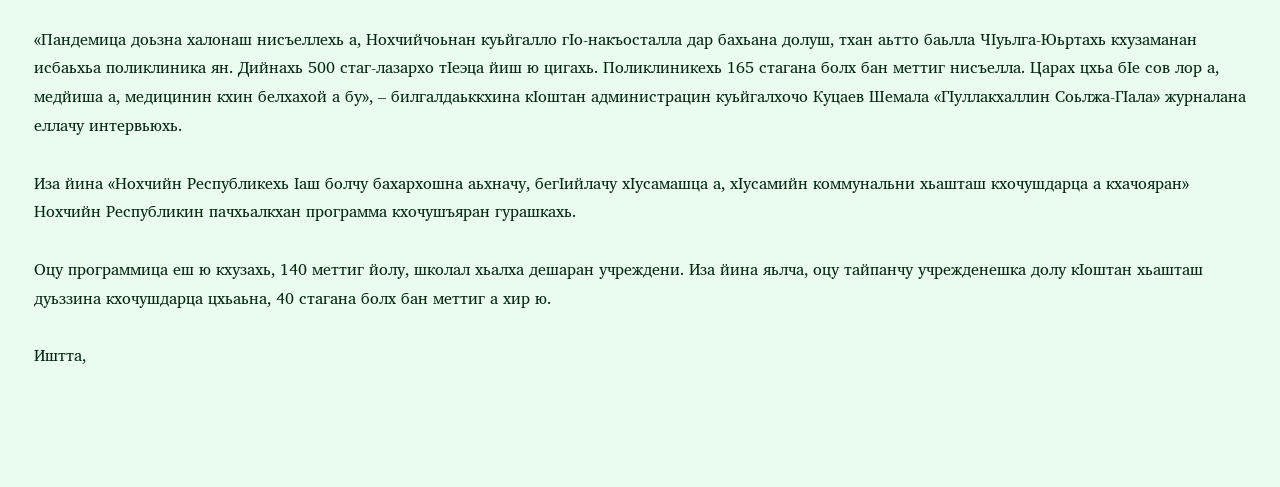«Пандемица доьзна халонаш нисъеллехь а, Нохчийчоьнан куьйгалло гIо-накъосталла дар бахьана долуш, тхан аьтто баьлла ЧIуьлга-Юьртахь кхузаманан исбаьхьа поликлиника ян. Дийнахь 500 стаг-лазархо тIеэца йиш ю цигахь. Поликлиникехь 165 стагана болх бан меттиг нисъелла. Царах цхьа бIе сов лор а, медйиша а, медицинин кхин белхахой а бу», – билгалдаьккхина кIоштан администрацин куьйгалхочо Куцаев Шемала «ГIуллакхаллин Соьлжа-ГIала» журналана еллачу интервьюхь.

Иза йина «Нохчийн Республикехь Iаш болчу бахархошна аьхначу, бегIийлачу хIусамашца а, хIусамийн коммунальни хьашташ кхочушдарца а кхачояран» Нохчийн Республикин пачхьалкхан программа кхочушъяран гурашкахь.

Оцу программица еш ю кхузахь, 140 меттиг йолу, школал хьалха дешаран учреждени. Иза йина яьлча, оцу тайпанчу учрежденешка долу кIоштан хьашташ дуьззина кхочушдарца цхьаьна, 40 стагана болх бан меттиг а хир ю.

Иштта,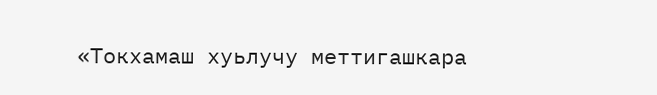«Токхамаш хуьлучу меттигашкара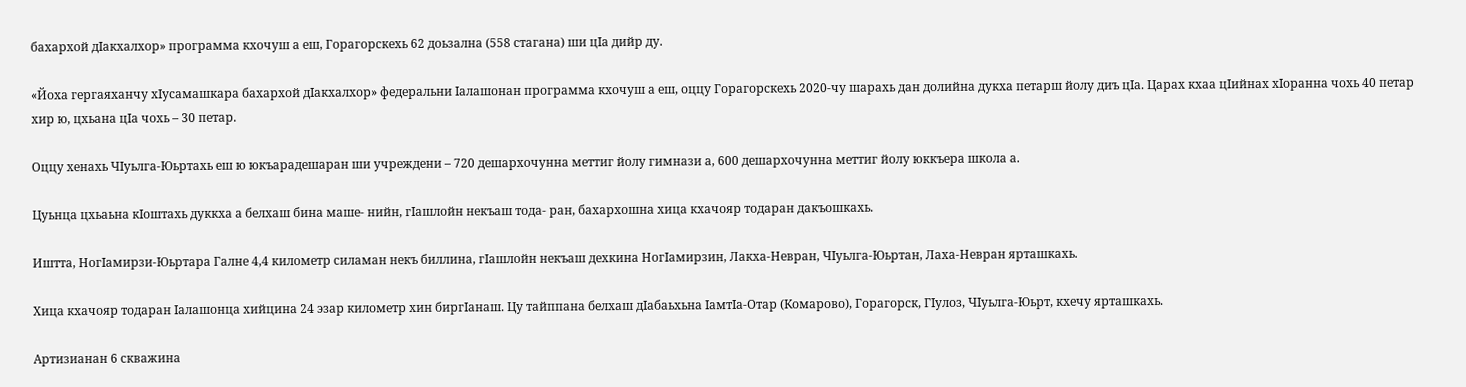бахархой дIакхалхор» программа кхочуш а еш, Горагорскехь 62 доьзална (558 стагана) ши цIа дийр ду.

«Йоха гергаяханчу хIусамашкара бахархой дIакхалхор» федеральни Iалашонан программа кхочуш а еш, оццу Горагорскехь 2020-чу шарахь дан долийна дукха петарш йолу диъ цIа. Царах кхаа цIийнах хIоранна чохь 40 петар хир ю, цхьана цIа чохь – 30 петар.

Оццу хенахь ЧIуьлга-Юьртахь еш ю юкъарадешаран ши учреждени – 720 дешархочунна меттиг йолу гимнази а, 600 дешархочунна меттиг йолу юккъера школа а.

Цуьнца цхьаьна кIоштахь дуккха а белхаш бина маше- нийн, гIашлойн некъаш тода- ран, бахархошна хица кхачояр тодаран дакъошкахь.

Иштта, НогIамирзи-Юьртара Галне 4,4 километр силаман некъ биллина, гIашлойн некъаш дехкина НогIамирзин, Лакха-Невран, ЧIуьлга-Юьртан, Лаха-Невран ярташкахь.

Хица кхачояр тодаран Iалашонца хийцина 24 эзар километр хин биргIанаш. Цу тайппана белхаш дIабаьхьна IамтIа-Отар (Комарово), Горагорск, ГIулоз, ЧIуьлга-Юьрт, кхечу ярташкахь.

Артизианан 6 скважина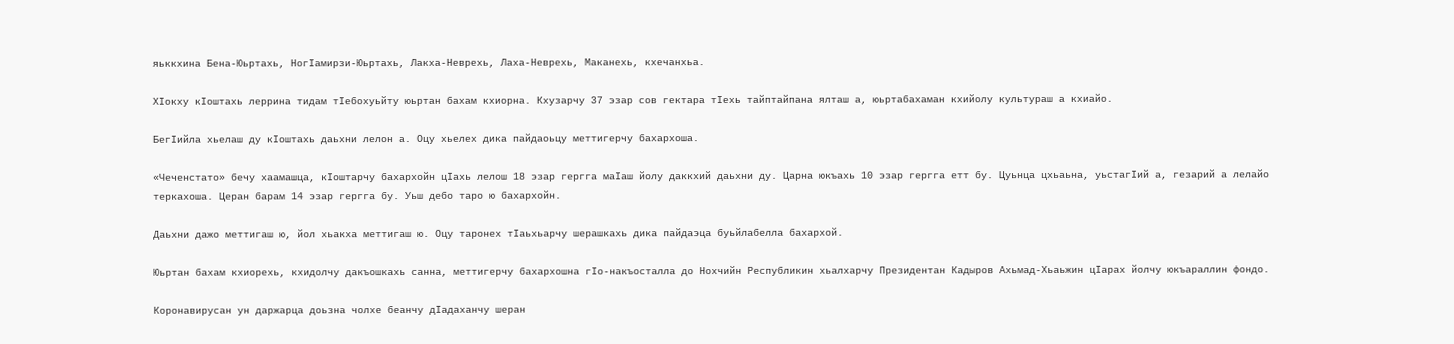яьккхина Бена-Юьртахь, НогIамирзи-Юьртахь, Лакха-Неврехь, Лаха-Неврехь, Маканехь, кхечанхьа.

ХIокху кIоштахь леррина тидам тIебохуьйту юьртан бахам кхиорна. Кхузарчу 37 эзар сов гектара тIехь тайптайпана ялташ а, юьртабахаман кхийолу культураш а кхиайо.

БегIийла хьелаш ду кIоштахь даьхни лелон а. Оцу хьелех дика пайдаоьцу меттигерчу бахархоша.

«Чеченстато» бечу хаамашца, кIоштарчу бахархойн цIахь лелош 18 эзар гергга маIаш йолу даккхий даьхни ду. Царна юкъахь 10 эзар гергга етт бу. Цуьнца цхьаьна, уьстагIий а, гезарий а лелайо теркахоша. Церан барам 14 эзар гергга бу. Уьш дебо таро ю бахархойн.

Даьхни дажо меттигаш ю, йол хьакха меттигаш ю. Оцу таронех тIаьхьарчу шерашкахь дика пайдаэца буьйлабелла бахархой.

Юьртан бахам кхиорехь, кхидолчу дакъошкахь санна, меттигерчу бахархошна гIо-накъосталла до Нохчийн Республикин хьалхарчу Президентан Кадыров Ахьмад-Хьаьжин цIарах йолчу юкъараллин фондо.

Коронавирусан ун даржарца доьзна чолхе беанчу дIадаханчу шеран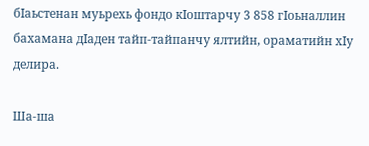бIаьстенан муьрехь фондо кIоштарчу 3 858 гIоьналлин бахамана дIаден тайп-тайпанчу ялтийн, ораматийн хIу делира.

Ша-ша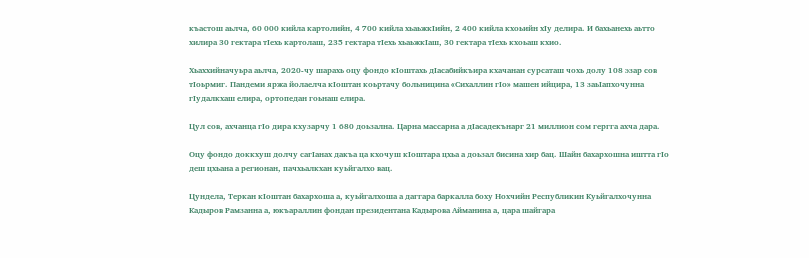къастош аьлча, 60 000 кийла картолийн, 4 700 кийла хьаьжкIийн, 2 400 кийла кхоьийн хIу делира. И бахьанехь аьтто хилира 30 гектара тIехь картолаш, 235 гектара тIехь хьаьжкIаш, 30 гектара тIехь кхоьаш кхио.

Хьаххийначуьра аьлча, 2020-чу шарахь оцу фондо кIоштахь дIасабийкъира кхачанан сурсаташ чохь долу 108 эзар сов тIоьрмиг. Пандеми яржа йолаелча кIоштан коьртачу больницина «Сихаллин гIо» машен ийцира, 13 заьIапхочунна гIудалкхаш елира, ортопедан гоьнаш елира.

Цул сов, ахчанца гIо дира кхузарчу 1 680 доьзална. Царна массарна а дIасадекънарг 21 миллион сом гергга ахча дара.

Оцу фондо доккхуш долчу сагIанах дакъа ца кхочуш кIоштара цхьа а доьзал бисина хир бац. Шайн бахархошна иштта гIо деш цхьана а регионан, пачхьалкхан куьйгалхо вац.

Цундела, Теркан кIоштан бахархоша а, куьйгалхоша а даггара баркалла боху Нохчийн Республикин Куьйгалхочунна Кадыров Рамзанна а, юкъараллин фондан президентана Кадырова Айманина а, цара шайгара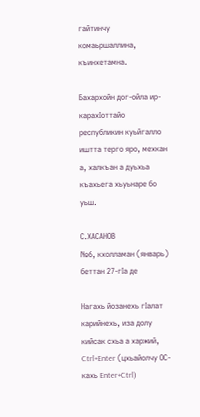гайтинчу комаьршаллина, къинхетамна.

Бахархойн дог-ойла ир-карахIоттайо республикин куьйгалло иштта терго яро, мехкан а, халкъан а дуьхьа къахьега хьуьнаре бо уьш.

С.ХАСАНОВ
№6, кхолламан (январь) беттан 27-гIа де

Нагахь йозанехь гIалат карийнехь, иза долу кийсак схьа а харжий, Ctrl+Enter (цхьайолчу ОС-кахь Enter+Ctrl)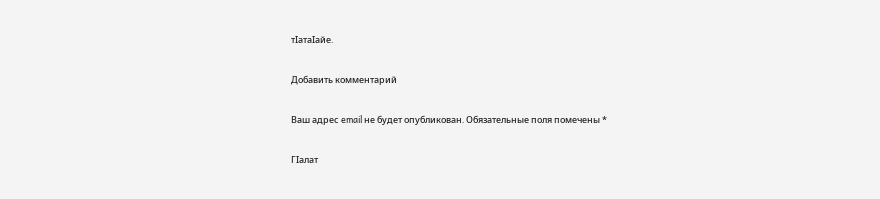тIатаIайе.

Добавить комментарий

Ваш адрес email не будет опубликован. Обязательные поля помечены *

ГIалат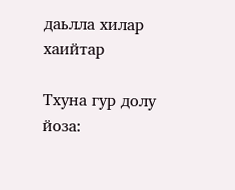даьлла хилар хаийтар

Тхуна гур долу йоза: